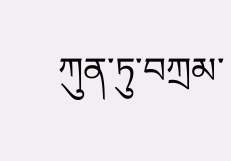ཀུན་ཏུ་བཀྲམ་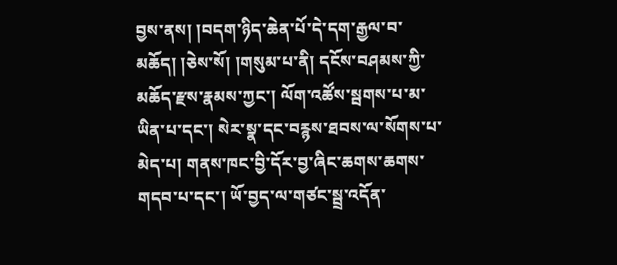བྱས་ནས། །བདག་ཉིད་ཆེན་པོ་དེ་དག་རྒྱལ་བ་མཆོད། །ཅེས་སོ། །གསུམ་པ་ནི། དངོས་བཤམས་ཀྱི་མཆོད་རྫས་རྣམས་ཀྱང་། ལོག་འཚོས་སྦགས་པ་མ་ཡིན་པ་དང་། སེར་སྣ་དང་བརྙས་ཐབས་ལ་སོགས་པ་མེད་པ། གནས་ཁང་བྱི་དོར་བྱ་ཞིང་ཆགས་ཆགས་གདབ་པ་དང་། ཡོ་བྱད་ལ་གཙང་སྦྲ་འདོན་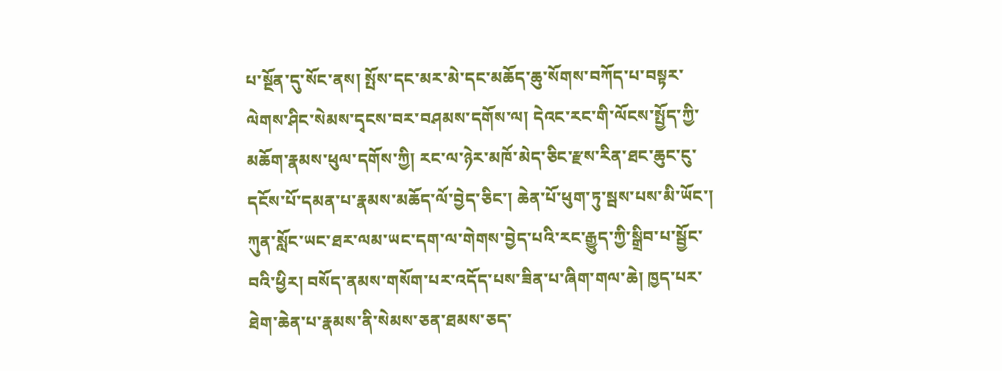པ་སྔོན་དུ་སོང་ནས། སྤོས་དང་མར་མེ་དང་མཆོད་ཆུ་སོགས་བཀོད་པ་བསྟར་ལེགས་ཤིང་སེམས་དྭངས་བར་བཤམས་དགོས་ལ། དེའང་རང་གི་ལོངས་སྤྱོད་ཀྱི་མཆོག་རྣམས་ཕུལ་དགོས་ཀྱི། རང་ལ་ཉེར་མཁོ་མེད་ཅིང་རྫས་རིན་ཐང་ཆུང་ངུ་དངོས་པོ་དམན་པ་རྣམས་མཆོད་ལོ་བྱེད་ཅིང་། ཆེན་པོ་ཕུག་ཏུ་སྦས་པས་མི་ཡོང་། ཀུན་སློང་ཡང་ཐར་ལམ་ཡང་དག་ལ་གེགས་བྱེད་པའི་རང་རྒྱུད་ཀྱི་སྒྲིབ་པ་སྦྱོང་བའི་ཕྱིར། བསོད་ནམས་གསོག་པར་འདོད་པས་ཟིན་པ་ཞིག་གལ་ཆེ། ཁྱད་པར་ཐེག་ཆེན་པ་རྣམས་ནི་སེམས་ཅན་ཐམས་ཅད་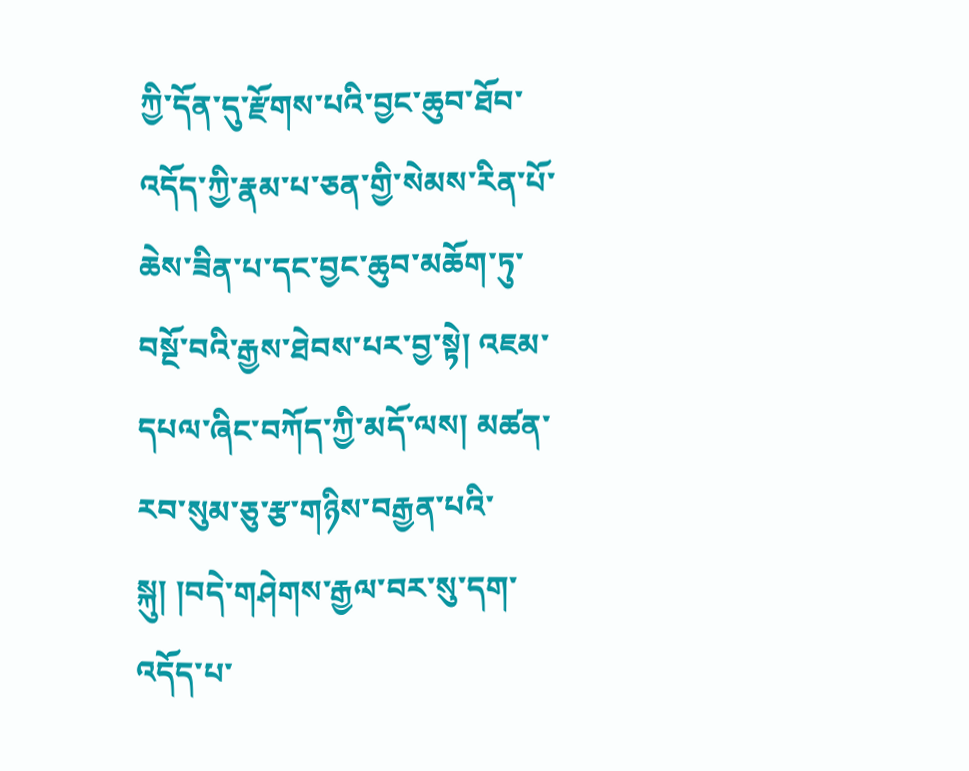ཀྱི་དོན་དུ་རྫོགས་པའི་བྱང་ཆུབ་ཐོབ་འདོད་ཀྱི་རྣམ་པ་ཅན་གྱི་སེམས་རིན་པོ་ཆེས་ཟིན་པ་དང་བྱང་ཆུབ་མཆོག་ཏུ་བསྔོ་བའི་རྒྱས་ཐེབས་པར་བྱ་སྟེ། འཇམ་དཔལ་ཞིང་བཀོད་ཀྱི་མདོ་ལས། མཚན་རབ་སུམ་ཅུ་རྩ་གཉིས་བརྒྱན་པའི་སྐུ། །བདེ་གཤེགས་རྒྱལ་བར་སུ་དག་འདོད་པ་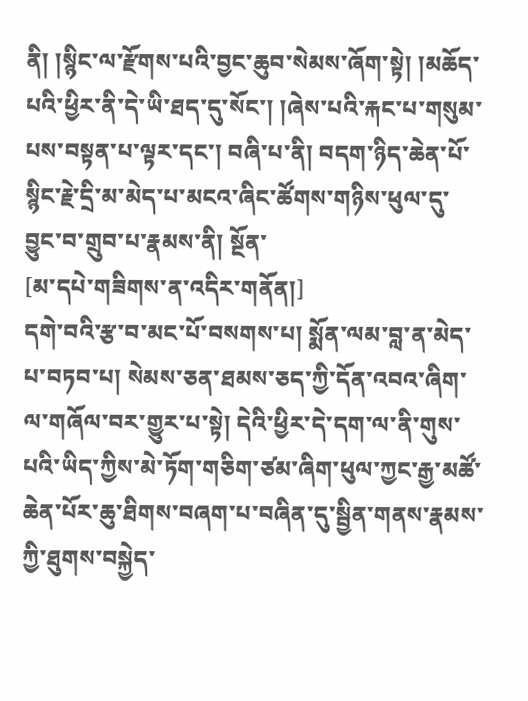ནི། །སྙིང་ལ་རྫོགས་པའི་བྱང་ཆུབ་སེམས་ཞོག་སྟེ། །མཆོད་པའི་ཕྱིར་ནི་དེ་ཡི་ཐད་དུ་སོང་། །ཞེས་པའི་རྐང་པ་གསུམ་པས་བསྟན་པ་ལྟར་དང་། བཞི་པ་ནི། བདག་ཉིད་ཆེན་པོ་སྙིང་རྗེ་དྲི་མ་མེད་པ་མངའ་ཞིང་ཚོགས་གཉིས་ཕུལ་དུ་བྱུང་བ་གྲུབ་པ་རྣམས་ནི། སྔོན་
[མ་དཔེ་གཟིགས་ན་འདིར་གནོན།]
དགེ་བའི་རྩ་བ་མང་པོ་བསགས་པ། སྨོན་ལམ་བླ་ན་མེད་པ་བཏབ་པ། སེམས་ཅན་ཐམས་ཅད་ཀྱི་དོན་འབའ་ཞིག་ལ་གཞོལ་བར་གྱུར་པ་སྟེ། དེའི་ཕྱིར་དེ་དག་ལ་ནི་གུས་པའི་ཡིད་ཀྱིས་མེ་ཏོག་གཅིག་ཙམ་ཞིག་ཕུལ་ཀྱང་རྒྱ་མཚོ་ཆེན་པོར་ཆུ་ཐིགས་བཞག་པ་བཞིན་དུ་སྦྱིན་གནས་རྣམས་ཀྱི་ཐུགས་བསྐྱེད་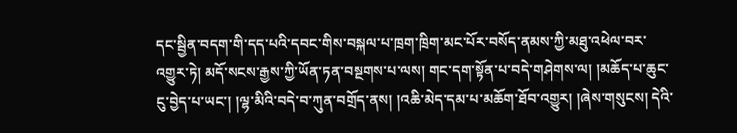དང་སྦྱིན་བདག་གི་དད་པའི་དབང་གིས་བསྐལ་པ་ཁྲག་ཁྲིག་མང་པོར་བསོད་ནམས་ཀྱི་མཐུ་འཕེལ་བར་འགྱུར་ཏེ། མདོ་སངས་རྒྱས་ཀྱི་ཡོན་ཏན་བསྔགས་པ་ལས། གང་དག་སྟོན་པ་བདེ་གཤེགས་ལ། །མཆོད་པ་ཆུང་ངུ་བྱེད་པ་ཡང་། །ལྷ་མིའི་བདེ་བ་ཀུན་བགྲོད་ནས། །འཆི་མེད་དམ་པ་མཆོག་ཐོབ་འགྱུར། །ཞེས་གསུངས། དེའི་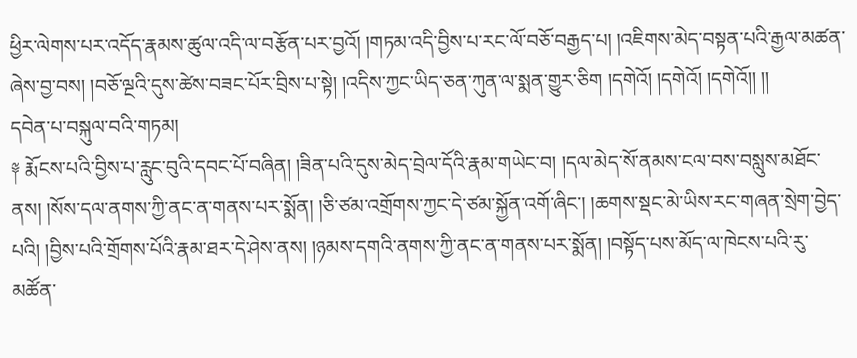ཕྱིར་ལེགས་པར་འདོད་རྣམས་ཚུལ་འདི་ལ་བརྩོན་པར་བྱའོ། །གཏམ་འདི་བྱིས་པ་རང་ལོ་བཅོ་བརྒྱད་པ། །འཇིགས་མེད་བསྟན་པའི་རྒྱལ་མཚན་ཞེས་བྱ་བས། །བཅོ་ལྔའི་དུས་ཚེས་བཟང་པོར་བྲིས་པ་སྟེ། །འདིས་ཀྱང་ཡིད་ཅན་ཀུན་ལ་སྨན་གྱུར་ཅིག །དགེའོ། །དགེའོ། །དགེའོ།། །།
དབེན་པ་བསྐུལ་བའི་གཏམ།
༈ རྨོངས་པའི་བྱིས་པ་རླུང་བུའི་དབང་པོ་བཞིན། །ཟིན་པའི་དུས་མེད་བྲེལ་དོའི་རྣམ་གཡེང་བ། །དལ་མེད་སོ་ནམས་ངལ་བས་བསླུས་མཐོང་ནས། །སོས་དལ་ནགས་ཀྱི་ནང་ན་གནས་པར་སྨོན། །ཅི་ཙམ་འགྲོགས་ཀྱང་དེ་ཙམ་སྐྱོན་འགོ་ཞིང་། །ཆགས་སྡང་མེ་ཡིས་རང་གཞན་སྲེག་བྱེད་པའི། །བྱིས་པའི་གྲོགས་པོའི་རྣམ་ཐར་དེ་ཤེས་ནས། །ཉམས་དགའི་ནགས་ཀྱི་ནང་ན་གནས་པར་སྨོན། །བསྟོད་པས་མོད་ལ་ཁེངས་པའི་རུ་མཚོན་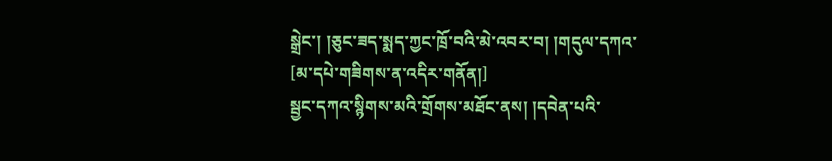སྒྲེང་། །ཅུང་ཟད་སྨད་ཀྱང་ཁྲོ་བའི་མེ་འབར་བ། །གདུལ་དཀའ་
[མ་དཔེ་གཟིགས་ན་འདིར་གནོན།]
སྦྱང་དཀའ་སྙིགས་མའི་གྲོགས་མཐོང་ནས། །དབེན་པའི་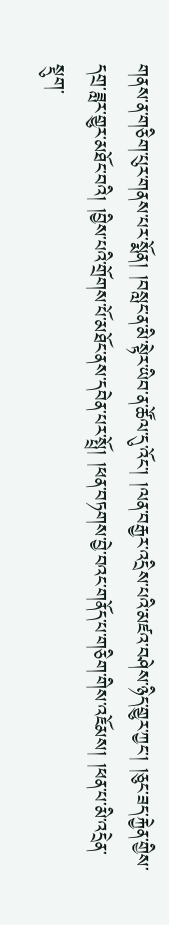གནས་ན་གཅིག་པུར་གནས་པར་སྨོན། །བསླང་ན་མི་སྟེར་ཡིབ་ན་ཚོལ་དུ་འོང་། །ལན་བརྒྱར་འདྲིས་པའི་མཛའ་བཤེས་ཉིད་གྱུར་ཀྱང་། །ཅུང་ཟད་རྐྱེན་གྱིས་དགྲ་ཟླར་གྱུར་མཐོང་བའི། །བྱིས་པའི་གྲོགས་པོ་མཐོང་ནས་དབེན་པར་སྤྲོ། །ཕན་བཏགས་བྱེ་བའང་གནོད་པ་གཅིག་གིས་འཇོམས། །ཕན་པ་མི་འདྲེན་སྡུག་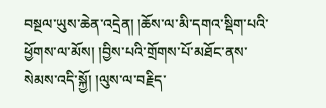བསྔལ་ཡུས་ཆེན་འདྲེན། །ཆོས་ལ་མི་དགའ་སྡིག་པའི་ཕྱོགས་ལ་མོས། །བྱིས་པའི་གྲོགས་པོ་མཐོང་ནས་སེམས་འདི་སྐྱོ། །ལུས་ལ་བརྗིད་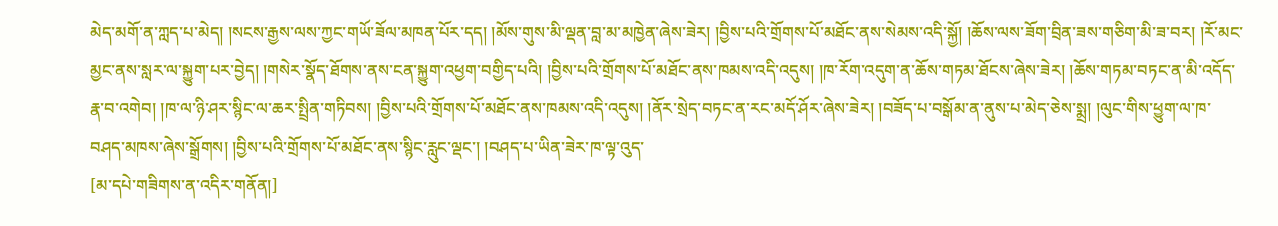མེད་མགོ་ན་ཀླད་པ་མེད། །སངས་རྒྱས་ལས་ཀྱང་གཡོ་ཟོལ་མཁན་པོར་དད། །མོས་གུས་མི་ལྡན་བླ་མ་མཁྱེན་ཞེས་ཟེར། །བྱིས་པའི་གྲོགས་པོ་མཐོང་ནས་སེམས་འདི་སྐྱོ། །ཆོས་ལས་ཟོག་བྲིན་ཟས་གཅིག་མི་ཟ་བར། །རོ་མང་མྱང་ནས་སླར་ལ་སྐྱུག་པར་བྱེད། །གསེར་སྣོད་ཐོགས་ནས་ངན་སྐྱུག་འཕྱག་བགྱིད་པའི། །བྱིས་པའི་གྲོགས་པོ་མཐོང་ནས་ཁམས་འདི་འདུས། །ཁ་རོག་འདུག་ན་ཆོས་གཏམ་ཐོངས་ཞེས་ཟེར། །ཆོས་གཏམ་བཏང་ན་མི་འདོད་རྣ་བ་འགེབ། །ཁ་ལ་ཉི་ཤར་སྙིང་ལ་ཆར་སྤྲིན་གཏིབས། །བྱིས་པའི་གྲོགས་པོ་མཐོང་ནས་ཁམས་འདི་འདུས། །ནོར་སྲེད་བཏང་ན་རང་མདོ་ཤོར་ཞེས་ཟེར། །བཟོད་པ་བསྒོམ་ན་ནུས་པ་མེད་ཅེས་སྨྲ། །ལུང་གིས་ཕྱུག་ལ་ཁ་བཤད་མཁས་ཞེས་སྒྲོགས། །བྱིས་པའི་གྲོགས་པོ་མཐོང་ནས་སྙིང་རླུང་ལྡང་། །བཤད་པ་ཡིན་ཟེར་ཁ་ལྟ་འུད་
[མ་དཔེ་གཟིགས་ན་འདིར་གནོན།]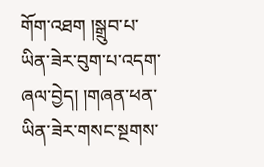གོག་འཐག །སྒྲུབ་པ་ཡིན་ཟེར་བུག་པ་འདག་ཞལ་བྱེད། །གཞན་ཕན་ཡིན་ཟེར་གསང་སྔགས་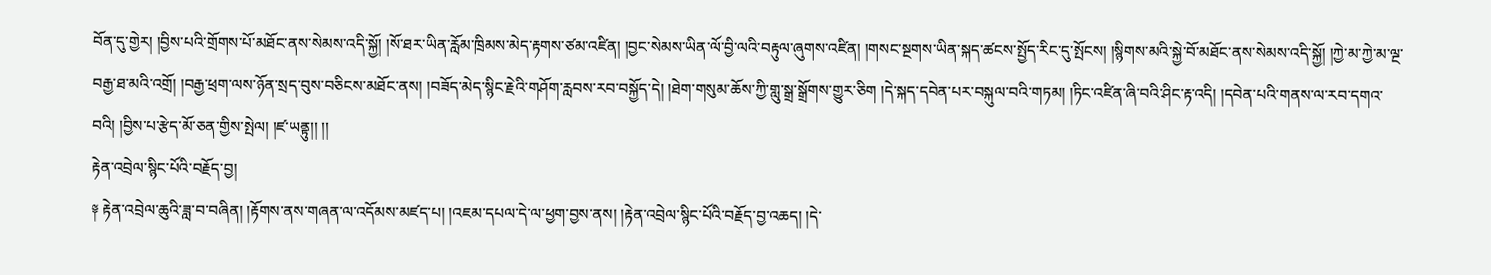བོན་དུ་གྱེར། །བྱིས་པའི་གྲོགས་པོ་མཐོང་ནས་སེམས་འདི་སྐྱོ། །སོ་ཐར་ཡིན་རློམ་ཁྲིམས་མེད་རྟགས་ཙམ་འཛིན། །བྱང་སེམས་ཡིན་ལོ་བྱི་ལའི་བརྟུལ་ཞུགས་འཛིན། །གསང་སྔགས་ཡིན་སྐད་ཚངས་སྤྱོད་རིང་དུ་སྤོངས། །སྙིགས་མའི་སྐྱེ་བོ་མཐོང་ནས་སེམས་འདི་སྐྱོ། །ཀྱེ་མ་ཀྱེ་མ་ལྔ་བརྒྱ་ཐ་མའི་འགྲོ། །བརྒྱ་ཕྲག་ལས་ཉོན་སྲད་བུས་བཅིངས་མཐོང་ནས། །བཟོད་མེད་སྙིང་རྗེའི་གཤོག་རླབས་རབ་བསྐྱོད་དེ། །ཐེག་གསུམ་ཆོས་ཀྱི་གླུ་སྒྲ་སྒྲོགས་གྱུར་ཅིག །དེ་སྐད་དབེན་པར་བསྐུལ་བའི་གཏམ། །ཏིང་འཛིན་ཞི་བའི་ཤིང་རྟ་འདི། །དབེན་པའི་གནས་ལ་རབ་དགའ་བའི། །བྱིས་པ་རྩེད་མོ་ཅན་གྱིས་སྤེལ། །ཛ་ཡནྟུ།། །།
རྟེན་འབྲེལ་སྙིང་པོའི་བརྗོད་བྱ།
༈ རྟེན་འབྲེལ་ཆུའི་ཟླ་བ་བཞིན། །རྟོགས་ནས་གཞན་ལ་འདོམས་མཛད་པ། །འཇམ་དཔལ་དེ་ལ་ཕྱག་བྱས་ནས། །རྟེན་འབྲེལ་སྙིང་པོའི་བརྗོད་བྱ་འཆད། །དེ་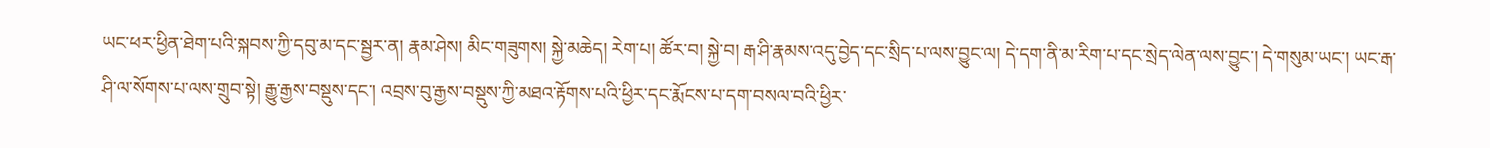ཡང་ཕར་ཕྱིན་ཐེག་པའི་སྐབས་ཀྱི་དབུ་མ་དང་སྦྱར་ན། རྣམ་ཤེས། མིང་གཟུགས། སྐྱེ་མཆེད། རེག་པ། ཚོར་བ། སྐྱེ་བ། རྒ་ཤི་རྣམས་འདུ་བྱེད་དང་སྲིད་པ་ལས་བྱུང་ལ། དེ་དག་ནི་མ་རིག་པ་དང་སྲེད་ལེན་ལས་བྱུང་། དེ་གསུམ་ཡང་། ཡང་རྒ་ཤི་ལ་སོགས་པ་ལས་གྲུབ་སྟེ། རྒྱུ་རྒྱས་བསྡུས་དང་། འབྲས་བུ་རྒྱས་བསྡུས་ཀྱི་མཐའ་རྟོགས་པའི་ཕྱིར་དང་རྨོངས་པ་དག་བསལ་བའི་ཕྱིར་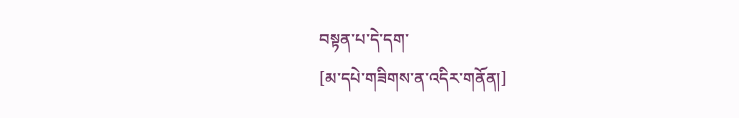བསྟན་པ་དེ་དག་
[མ་དཔེ་གཟིགས་ན་འདིར་གནོན།]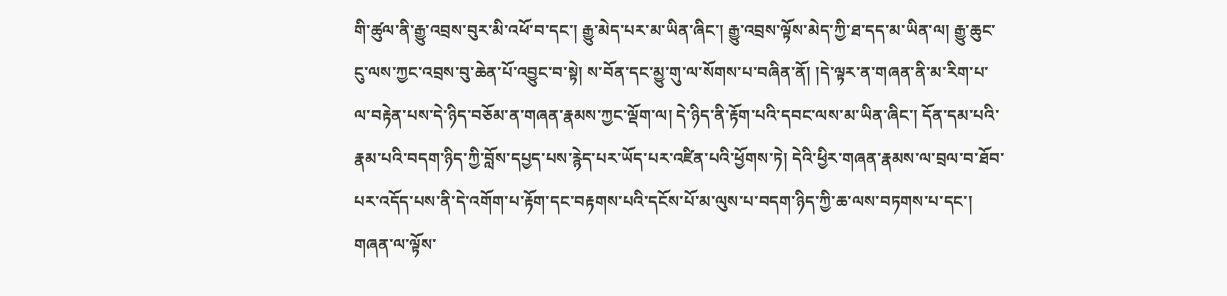གི་ཚུལ་ནི་རྒྱུ་འབྲས་བུར་མི་འཕོ་བ་དང་། རྒྱུ་མེད་པར་མ་ཡིན་ཞིང་། རྒྱུ་འབྲས་ལྟོས་མེད་ཀྱི་ཐ་དད་མ་ཡིན་ལ། རྒྱུ་ཆུང་ངུ་ལས་ཀྱང་འབྲས་བུ་ཆེན་པོ་འབྱུང་བ་སྟེ། ས་བོན་དང་མྱུ་གུ་ལ་སོགས་པ་བཞིན་ནོ། །དེ་ལྟར་ན་གཞན་ནི་མ་རིག་པ་ལ་བརྟེན་པས་དེ་ཉིད་བཅོམ་ན་གཞན་རྣམས་ཀྱང་ལྡོག་ལ། དེ་ཉིད་ནི་རྟོག་པའི་དབང་ལས་མ་ཡིན་ཞིང་། དོན་དམ་པའི་རྣམ་པའི་བདག་ཉིད་ཀྱི་བློས་དཔྱད་པས་རྙེད་པར་ཡོད་པར་འཛིན་པའི་ཕྱོགས་ཏེ། དེའི་ཕྱིར་གཞན་རྣམས་ལ་བྲལ་བ་ཐོབ་པར་འདོད་པས་ནི་དེ་འགོག་པ་རྟོག་དང་བརྟགས་པའི་དངོས་པོ་མ་ལུས་པ་བདག་ཉིད་ཀྱི་ཆ་ལས་བཏགས་པ་དང་། གཞན་ལ་ལྟོས་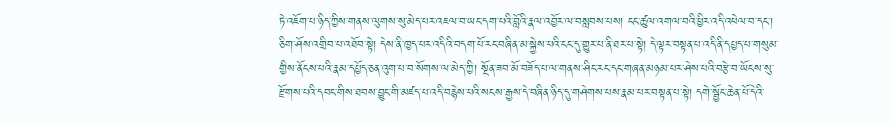ཏེ་འཇོག་པ་ཉིད་ཀྱིས་གནས་ལུགས་སུ་མེད་པར་འཇལ་བ་ཡང་དག་པའི་བློའི་རྣལ་འབྱོར་ལ་བསླབས་པས། ངང་ཚུལ་འགལ་བའི་ཕྱིར་འདི་འཕེལ་བ་དང་། ཅིག་ཤོས་འགྲིབ་པ་འཐོབ་སྟེ། དེས་ནི་ཁྱད་པར་འདིའི་བདག་པོ་རང་བཞིན་མ་སྐྱེས་པའི་ངང་དུ་གྱུར་པ་ནི་ཐར་པ་སྟེ། དེ་ལྟར་བསྟན་པ་འདི་ནི་དཔྱད་པ་གསུམ་གྱིས་ནོངས་པའི་རྣམ་དཔྱོད་ཅན་འུག་པ་བ་སོགས་ལ་མེད་ཀྱི། སྔོན་ཟབ་མོ་བཟོད་པ་ལ་གནས་ཤིང་རང་དང་གཞན་མཉམ་པར་ཤེས་པའི་བརྩེ་བ་ཡོངས་སུ་རྫོགས་པའི་དབང་གིས་ཐབས་བྱུང་གི་མཛད་པ་འདི་བརྙེས་པའི་སངས་རྒྱས་དེ་བཞིན་ཉིད་དུ་གཤེགས་པས་རྣམ་པར་བསྟན་པ་སྟེ། དགེ་སྦྱོང་ཆེན་པོ་དེའི་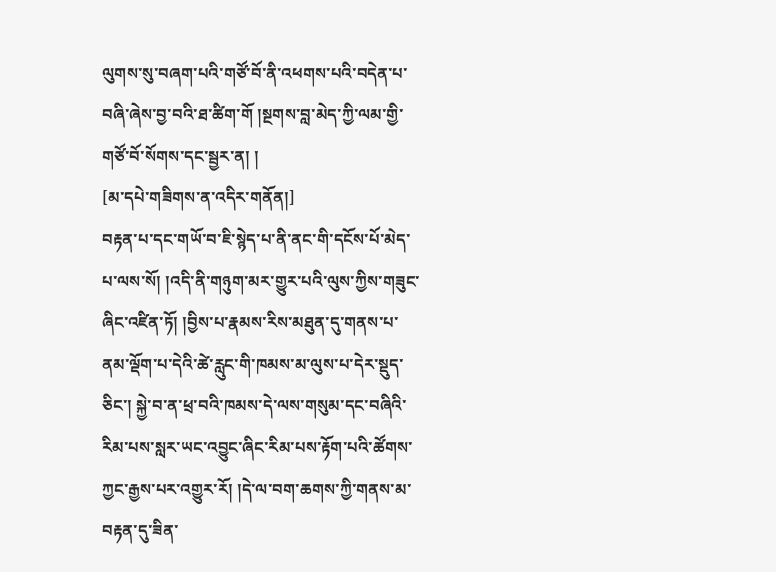ལུགས་སུ་བཞག་པའི་གཙོ་བོ་ནི་འཕགས་པའི་བདེན་པ་བཞི་ཞེས་བྱ་བའི་ཐ་ཚིག་གོ །སྔགས་བླ་མེད་ཀྱི་ལམ་གྱི་གཙོ་བོ་སོགས་དང་སྦྱར་ན། །
[མ་དཔེ་གཟིགས་ན་འདིར་གནོན།]
བརྟན་པ་དང་གཡོ་བ་ཇི་སྙེད་པ་ནི་ནང་གི་དངོས་པོ་མེད་པ་ལས་སོ། །འདི་ནི་གཉུག་མར་གྱུར་པའི་ལུས་ཀྱིས་གཟུང་ཞིང་འཛིན་ཏོ། །བྱིས་པ་རྣམས་རིས་མཐུན་དུ་གནས་པ་ནམ་ལྡོག་པ་དེའི་ཚེ་རླུང་གི་ཁམས་མ་ལུས་པ་དེར་སྡུད་ཅིང་། སྐྱེ་བ་ན་ཕྲ་བའི་ཁམས་དེ་ལས་གསུམ་དང་བཞིའི་རིམ་པས་སླར་ཡང་འབྱུང་ཞིང་རིམ་པས་རྟོག་པའི་ཚོགས་ཀྱང་རྒྱས་པར་འགྱུར་རོ། །དེ་ལ་བག་ཆགས་ཀྱི་གནས་མ་བརྟན་དུ་ཟིན་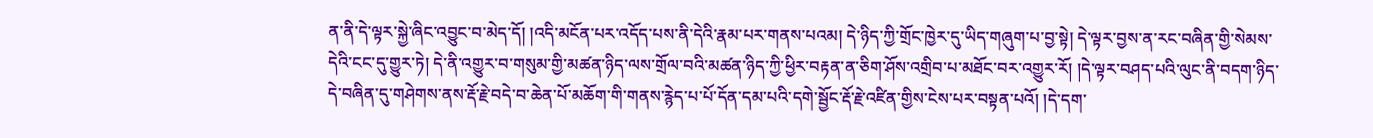ན་ནི་དེ་ལྟར་སྐྱེ་ཞིང་འབྱུང་བ་མེད་དོ། །འདི་མངོན་པར་འདོད་པས་ནི་དེའི་རྣམ་པར་གནས་པའམ། དེ་ཉིད་ཀྱི་གྲོང་ཁྱེར་དུ་ཡིད་གཞུག་པ་བྱ་སྟེ། དེ་ལྟར་བྱས་ན་རང་བཞིན་གྱི་སེམས་དེའི་ངང་དུ་གྱུར་ཏེ། དེ་ནི་འགྱུར་བ་གསུམ་གྱི་མཚན་ཉིད་ལས་གྲོལ་བའི་མཚན་ཉིད་ཀྱི་ཕྱིར་བརྟན་ན་ཅིག་ཤོས་འགྲིབ་པ་མཐོང་བར་འགྱུར་རོ། །དེ་ལྟར་བཤད་པའི་ལུང་ནི་བདག་ཉིད་དེ་བཞིན་དུ་གཤེགས་ནས་རྡོ་རྗེ་བདེ་བ་ཆེན་པོ་མཆོག་གི་གནས་རྙེད་པ་པོ་དོན་དམ་པའི་དགེ་སྦྱོང་རྡོ་རྗེ་འཛིན་གྱིས་ངེས་པར་བསྟན་པའོ། །དེ་དག་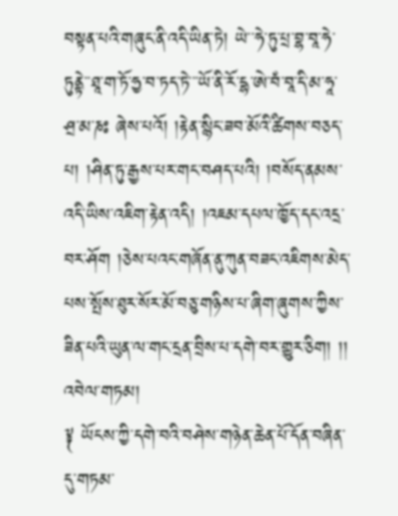བསྟན་པའི་གཞུང་ནི་འདི་ཡིན་ཏེ། ཡེ་་ཧེ་ཏུ་པྲ་བྷ་བཱ་ཧེ་ཏུནྟེ་་ཐཱ་ག་ཏོ་ཧྱ་བ་ཏད་ཏེ་་་ཡོ་ནི་རོ་དྷ་ཨེ་བཾ་བཱ་དི་མ་ཧཱ་ཤྲ་མ་ཎཿ ཞེས་པའོ། །རྟེན་སྙིང་ཟབ་མོའི་ཚིགས་བཅད་པ། །ཤིན་ཏུ་རྒྱས་པར་གང་བཤད་པའི། །བསོད་ནམས་འདི་ཡིས་འཇིག་རྟེན་འདི། །འཇམ་དཔལ་ཁྱོད་དང་འདྲ་བར་ཤོག །ཅེས་པའང་གཞོན་ནུ་ཀུན་བཟང་འཇིགས་མེད་པས་སྤོས་ཐུར་སོར་མོ་བཅུ་གཉིས་པ་ཞིག་ཞུགས་ཀྱིས་ཟིན་པའི་ཡུན་ལ་གང་དྲན་བྲིས་པ་དགེ་བར་གྱུར་ཅིག། །།
འབེལ་གཏམ།
༈ ཡོངས་ཀྱི་དགེ་བའི་བཤེས་གཉེན་ཆེན་པོ་དོན་བཞིན་དུ་གཏམ་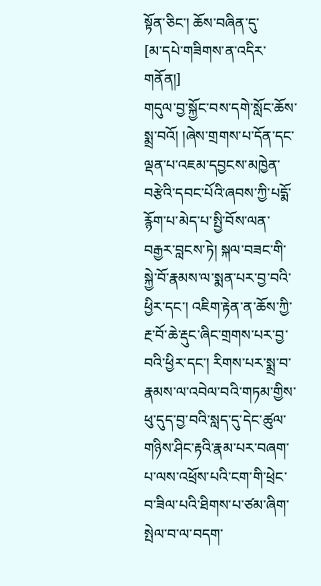སྟོན་ཅིང་། ཆོས་བཞིན་དུ་
[མ་དཔེ་གཟིགས་ན་འདིར་གནོན།]
གདུལ་བྱ་སྐྱོང་བས་དགེ་སློང་ཆོས་སྨྲ་བའོ། །ཞེས་གྲགས་པ་དོན་དང་ལྡན་པ་འཇམ་དབྱངས་མཁྱེན་བརྩེའི་དབང་པོའི་ཞབས་ཀྱི་པདྨོ་རྙོག་པ་མེད་པ་སྤྱི་བོས་ལན་བརྒྱར་བླངས་ཏེ། སྐལ་བཟང་གི་སྐྱེ་བོ་རྣམས་ལ་སྨན་པར་བྱ་བའི་ཕྱིར་དང་། འཇིག་རྟེན་ན་ཆོས་ཀྱི་རྔ་བོ་ཆེ་རྡུང་ཞིང་གྲགས་པར་བྱ་བའི་ཕྱིར་དང་། རིགས་པར་སྨྲ་བ་རྣམས་ལ་འབེལ་བའི་གཏམ་གྱིས་ཕུ་དུད་བྱ་བའི་སླད་དུ་དེང་ཚུལ་གཉིས་ཤིང་རྟའི་རྣམ་པར་བཞག་པ་ལས་འཕྲོས་པའི་ངག་གི་ཕྲེང་བ་ཟིལ་པའི་ཐིགས་པ་ཙམ་ཞིག་སྤེལ་བ་ལ་བདག་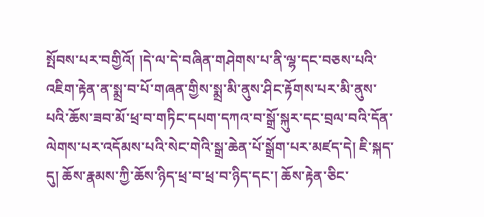སྤོབས་པར་བགྱིའོ། །དེ་ལ་དེ་བཞིན་གཤེགས་པ་ནི་ལྷ་དང་བཅས་པའི་འཇིག་རྟེན་ན་སྨྲ་བ་པོ་གཞན་གྱིས་སྨྲ་མི་ནུས་ཤིང་རྟོགས་པར་མི་ནུས་པའི་ཆོས་ཟབ་མོ་ཕྲ་བ་གཏིང་དཔག་དཀའ་བ་སྒྲོ་སྐུར་དང་བྲལ་བའི་དོན་ལེགས་པར་འདོམས་པའི་སེང་གེའི་སྒྲ་ཆེན་པོ་སྒྲོག་པར་མཛད་དེ། ཇི་སྐད་དུ། ཆོས་རྣམས་ཀྱི་ཆོས་ཉིད་ཕྲ་བ་ཕྲ་བ་ཉིད་དང་། ཆོས་རྟེན་ཅིང་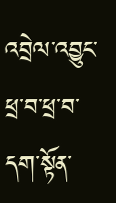འབྲེལ་འབྱུང་ཕྲ་བ་ཕྲ་བ་དག་སྟོན་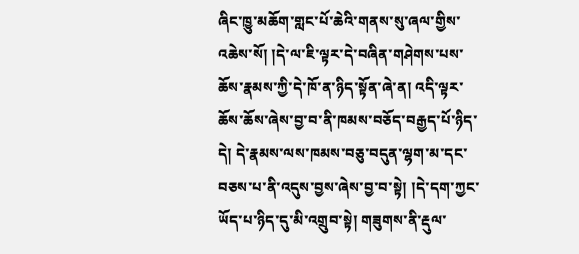ཞིང་ཁྱུ་མཆོག་གླང་པོ་ཆེའི་གནས་སུ་ཞལ་གྱིས་འཆེས་སོ། །དེ་ལ་ཇི་ལྟར་དེ་བཞིན་གཤེགས་པས་ཆོས་རྣམས་ཀྱི་དེ་ཁོ་ན་ཉིད་སྟོན་ཞེ་ན། འདི་ལྟར་ཆོས་ཆོས་ཞེས་བྱ་བ་ནི་ཁམས་བཅོད་བརྒྱད་པོ་ཉིད་དེ། དེ་རྣམས་ལས་ཁམས་བཅུ་བདུན་ལྷག་མ་དང་བཅས་པ་ནི་འདུས་བྱས་ཞེས་བྱ་བ་སྟེ། །དེ་དག་ཀྱང་ཡོད་པ་ཉིད་དུ་མི་འགྲུབ་སྟེ། གཟུགས་ནི་རྡུལ་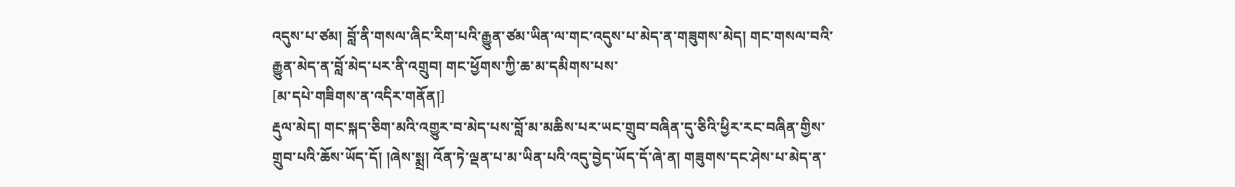འདུས་པ་ཙམ། བློ་ནི་གསལ་ཞིང་རིག་པའི་རྒྱུན་ཙམ་ཡིན་ལ་གང་འདུས་པ་མེད་ན་གཟུགས་མེད། གང་གསལ་བའི་རྒྱུན་མེད་ན་བློ་མེད་པར་ནི་འགྲུབ། གང་ཕྱོགས་ཀྱི་ཆ་མ་དམིགས་པས་
[མ་དཔེ་གཟིགས་ན་འདིར་གནོན།]
རྡུལ་མེད། གང་སྐད་ཅིག་མའི་འགྱུར་བ་མེད་པས་བློ་མ་མཆིས་པར་ཡང་གྲུབ་བཞིན་དུ་ཅིའི་ཕྱིར་རང་བཞིན་གྱིས་གྲུབ་པའི་ཆོས་ཡོད་དོ། །ཞེས་སྨྲ། འོན་ཏེ་ལྡན་པ་མ་ཡིན་པའི་འདུ་བྱེད་ཡོད་དོ་ཞེ་ན། གཟུགས་དང་ཤེས་པ་མེད་ན་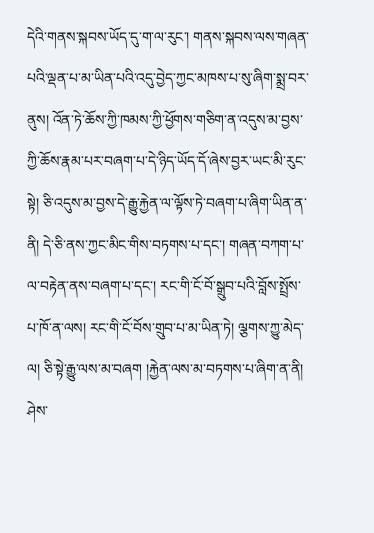དེའི་གནས་སྐབས་ཡོད་དུ་ག་ལ་རུང་། གནས་སྐབས་ལས་གཞན་པའི་ལྡན་པ་མ་ཡིན་པའི་འདུ་བྱེད་ཀྱང་མཁས་པ་སུ་ཞིག་སྨྲ་བར་ནུས། འོན་ཏེ་ཆོས་ཀྱི་ཁམས་ཀྱི་ཕྱོགས་གཅིག་ན་འདུས་མ་བྱས་ཀྱི་ཆོས་རྣམ་པར་བཞག་པ་དེ་ཉིད་ཡོད་དོ་ཞེས་བྱར་ཡང་མི་རུང་སྟེ། ཅི་འདུས་མ་བྱས་དེ་རྒྱུ་རྐྱེན་ལ་ལྟོས་ཏེ་བཞག་པ་ཞིག་ཡིན་ན་ནི། དེ་ཅི་ནས་ཀྱང་མིང་གིས་བཏགས་པ་དང་། གཞན་བཀག་པ་ལ་བརྟེན་ནས་བཞག་པ་དང་། རང་གི་ངོ་བོ་སྒྲུབ་པའི་བློས་སྤྲོས་པ་ཁོ་ན་ལས། རང་གི་ངོ་བོས་གྲུབ་པ་མ་ཡིན་ཏེ། ལྕགས་ཀྱུ་མེད་ལ། ཅི་སྟེ་རྒྱུ་ལས་མ་བཞག །རྐྱེན་ལས་མ་བཏགས་པ་ཞིག་ན་ནི། ཤེས་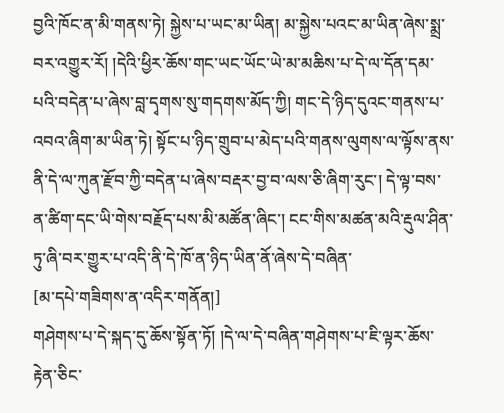བྱའི་ཁོང་ན་མི་གནས་ཏེ། སྐྱེས་པ་ཡང་མ་ཡིན། མ་སྐྱེས་པའང་མ་ཡིན་ཞེས་སྨྲ་བར་འགྱུར་རོ། །དེའི་ཕྱིར་ཆོས་གང་ཡང་ཡོང་ཡེ་མ་མཆིས་པ་དེ་ལ་དོན་དམ་པའི་བདེན་པ་ཞེས་བླ་དྭགས་སུ་གདགས་མོད་ཀྱི། གང་དེ་ཉིད་དུའང་གནས་པ་འབའ་ཞིག་མ་ཡིན་ཏེ། སྟོང་པ་ཉིད་གྲུབ་པ་མེད་པའི་གནས་ལུགས་ལ་ལྟོས་ནས་ནི་དེ་ལ་ཀུན་རྫོབ་ཀྱི་བདེན་པ་ཞེས་བརྡར་བྱ་བ་ལས་ཅི་ཞིག་རུང་། དེ་ལྟ་བས་ན་ཚིག་དང་ཡི་གེས་བརྗོད་པས་མི་མཚོན་ཞིང་། ངང་གིས་མཚན་མའི་རྡུལ་ཤིན་ཏུ་ཞི་བར་གྱུར་པ་འདི་ནི་དེ་ཁོ་ན་ཉིད་ཡིན་ནོ་ཞེས་དེ་བཞིན་
[མ་དཔེ་གཟིགས་ན་འདིར་གནོན།]
གཤེགས་པ་དེ་སྐད་དུ་ཆོས་སྟོན་ཏོ། །དེ་ལ་དེ་བཞིན་གཤེགས་པ་ཇི་ལྟར་ཆོས་རྟེན་ཅིང་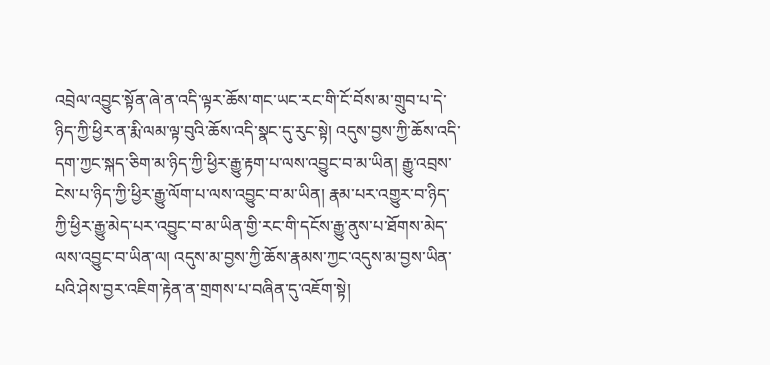འབྲེལ་འབྱུང་སྟོན་ཞེ་ན་འདི་ལྟར་ཆོས་གང་ཡང་རང་གི་ངོ་བོས་མ་གྲུབ་པ་དེ་ཉིད་ཀྱི་ཕྱིར་ན་རྨི་ལམ་ལྟ་བུའི་ཆོས་འདི་སྣང་དུ་རུང་སྟེ། འདུས་བྱས་ཀྱི་ཆོས་འདི་དག་ཀྱང་སྐད་ཅིག་མ་ཉིད་ཀྱི་ཕྱིར་རྒྱུ་རྟག་པ་ལས་འབྱུང་བ་མ་ཡིན། རྒྱུ་འབྲས་ངེས་པ་ཉིད་ཀྱི་ཕྱིར་རྒྱུ་ལོག་པ་ལས་འབྱུང་བ་མ་ཡིན། རྣམ་པར་འགྱུར་བ་ཉིད་ཀྱི་ཕྱིར་རྒྱུ་མེད་པར་འབྱུང་བ་མ་ཡིན་གྱི་རང་གི་དངོས་རྒྱུ་ནུས་པ་ཐོགས་མེད་ལས་འབྱུང་བ་ཡིན་ལ། འདུས་མ་བྱས་ཀྱི་ཆོས་རྣམས་ཀྱང་འདུས་མ་བྱས་ཡིན་པའི་ཤེས་བྱར་འཇིག་རྟེན་ན་གྲགས་པ་བཞིན་དུ་འཇོག་སྟེ།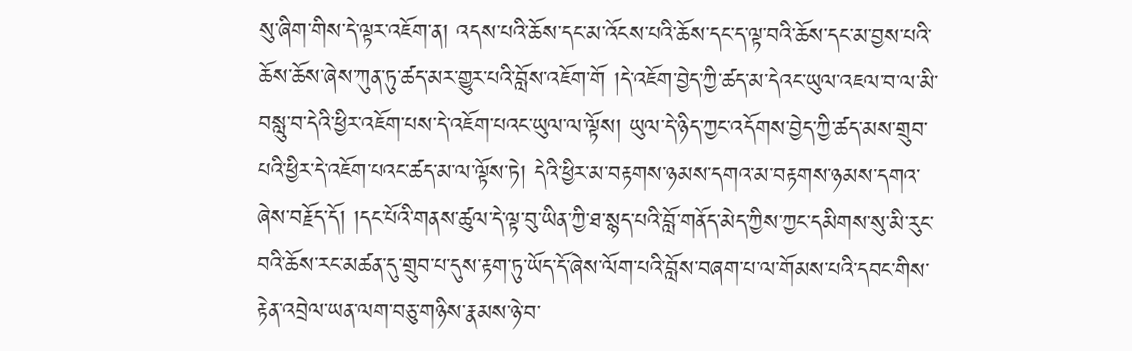སུ་ཞིག་གིས་དེ་ལྟར་འཇོག་ན། འདས་པའི་ཆོས་དང་མ་འོངས་པའི་ཆོས་དང་ད་ལྟ་བའི་ཆོས་དང་མ་བྱས་པའི་ཆོས་ཆོས་ཞེས་ཀུན་ཏུ་ཚད་མར་གྱུར་པའི་བློས་འཇོག་གོ །དེ་འཇོག་བྱེད་ཀྱི་ཚད་མ་དེའང་ཡུལ་འཇལ་བ་ལ་མི་བསླུ་བ་དེའི་ཕྱིར་འཇོག་པས་དེ་འཇོག་པའང་ཡུལ་ལ་ལྟོས། ཡུལ་དེ་ཉིད་ཀྱང་འདོགས་བྱེད་ཀྱི་ཚད་མས་གྲུབ་པའི་ཕྱིར་དེ་འཇོག་པའང་ཚད་མ་ལ་ལྟོས་ཏེ། དེའི་ཕྱིར་མ་བརྟགས་ཉམས་དགའ་མ་བརྟགས་ཉམས་དགའ་ཞེས་བརྗོད་དོ། །དང་པོའི་གནས་ཚུལ་དེ་ལྟ་བུ་ཡིན་ཀྱི་ཐ་སྙད་པའི་བློ་གནོད་མེད་ཀྱིས་ཀྱང་དམིགས་སུ་མི་རུང་བའི་ཆོས་རང་མཚན་དུ་གྲུབ་པ་དུས་རྟག་ཏུ་ཡོད་དོ་ཞེས་ལོག་པའི་བློས་བཞག་པ་ལ་གོམས་པའི་དབང་གིས་རྟེན་འབྲེལ་ཡན་ལག་བཅུ་གཉིས་རྣམས་ཉེ་བ་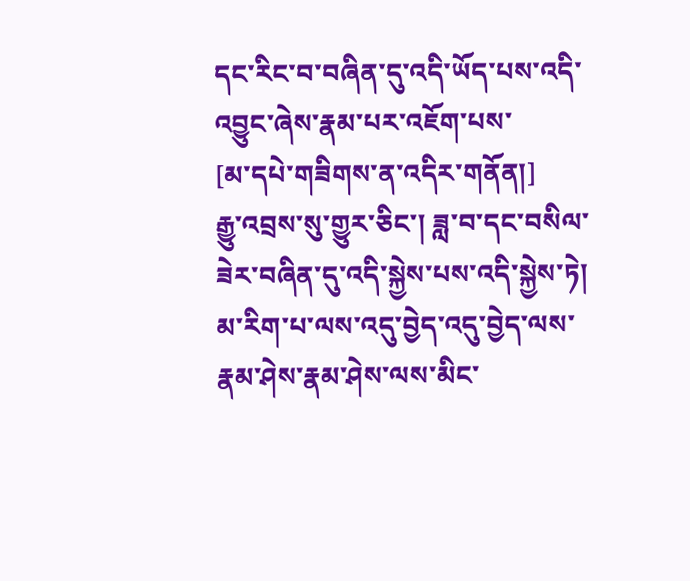དང་རིང་བ་བཞིན་དུ་འདི་ཡོད་པས་འདི་འབྱུང་ཞེས་རྣམ་པར་འཇོག་པས་
[མ་དཔེ་གཟིགས་ན་འདིར་གནོན།]
རྒྱུ་འབྲས་སུ་གྱུར་ཅིང་། ཟླ་བ་དང་བསིལ་ཟེར་བཞིན་དུ་འདི་སྐྱེས་པས་འདི་སྐྱེས་ཏེ། མ་རིག་པ་ལས་འདུ་བྱེད་འདུ་བྱེད་ལས་རྣམ་ཤེས་རྣམ་ཤེས་ལས་མིང་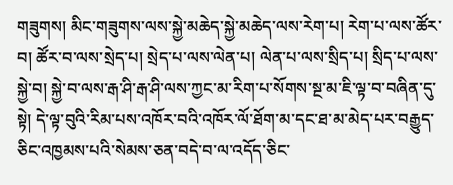གཟུགས། མིང་གཟུགས་ལས་སྐྱེ་མཆེད་སྐྱེ་མཆེད་ལས་རེག་པ། རེག་པ་ལས་ཚོར་བ། ཚོར་བ་ལས་སྲེད་པ། སྲེད་པ་ལས་ལེན་པ། ལེན་པ་ལས་སྲིད་པ། སྲིད་པ་ལས་སྐྱེ་བ། སྐྱེ་བ་ལས་རྒ་ཤི་རྒ་ཤི་ལས་ཀྱང་མ་རིག་པ་སོགས་སྔ་མ་ཇི་ལྟ་བ་བཞིན་དུ་སྟེ། དེ་ལྟ་བུའི་རིམ་པས་འཁོར་བའི་འཁོར་ལོ་ཐོག་མ་དང་ཐ་མ་མེད་པར་བརྒྱུད་ཅིང་འཁྱམས་པའི་སེམས་ཅན་བདེ་བ་ལ་འདོད་ཅིང་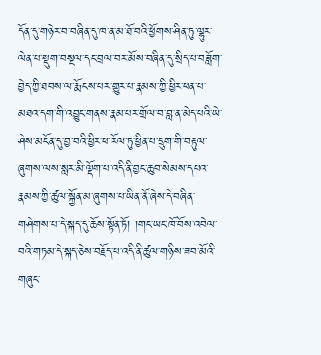དོན་དུ་གཉེར་བ་བཞིན་དུ་ཁ་ན་མ་ཐོ་བའི་ཕྱོགས་ཤིན་ཏུ་ལྷུར་ལེན་པ་སྡུག་བསྔལ་དང་བྲལ་བར་མོས་བཞིན་དུ་སྲིད་པ་བཟློག་བྱེད་ཀྱི་ཐབས་ལ་རྨོངས་པར་གྱུར་པ་རྣམས་ཀྱི་ཕྱིར་ཕན་པ་མཐའ་དག་གི་འབྱུང་གནས་རྣམ་པར་གྲོལ་བ་བླ་ན་མེད་པའི་ཡེ་ཤེས་མངོན་དུ་བྱ་བའི་ཕྱིར་ཕ་རོལ་ཏུ་ཕྱིན་པ་དྲུག་གི་བརྟུལ་ཞུགས་ལས་སླར་མི་ལྡོག་པ་འདི་ནི་བྱང་ཆུབ་སེམས་དཔའ་རྣམས་ཀྱི་ཚུལ་སྐྱོན་མ་ཞུགས་པ་ཡིན་ནོ་ཞེས་དེ་བཞིན་གཤེགས་པ་དེ་སྐད་དུ་ཆོས་སྟོན་ཏོ། །གང་ཡང་ཁོ་བོས་འབེལ་བའི་གཏམ་དེ་སྐད་ཅེས་བརྗོད་པ་འདི་ནི་ཚུལ་གཉིས་ཟབ་མོའི་གཞུང་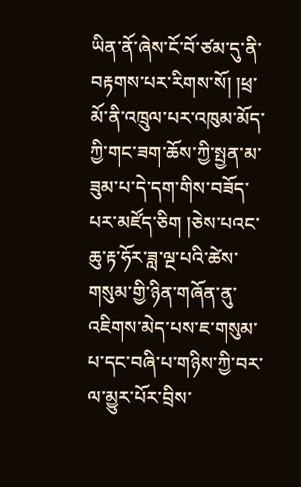ཡིན་ནོ་ཞེས་ངོ་བོ་ཙམ་དུ་ནི་བརྟགས་པར་རིགས་སོ། །ཕྲ་མོ་ནི་འཁྲུལ་པར་འཁུམ་མོད་ཀྱི་གང་ཟག་ཆོས་ཀྱི་སྤྱན་མ་ཟུམ་པ་དེ་དག་གིས་བཟོད་པར་མཛོད་ཅིག །ཅེས་པའང་ཆུ་རྟ་ཧོར་ཟླ་ལྔ་པའི་ཚེས་གསུམ་གྱི་ཉིན་གཞོན་ནུ་འཇིགས་མེད་པས་ཇ་གསུམ་པ་དང་བཞི་པ་གཉིས་ཀྱི་བར་ལ་མྱུར་པོར་བྲིས་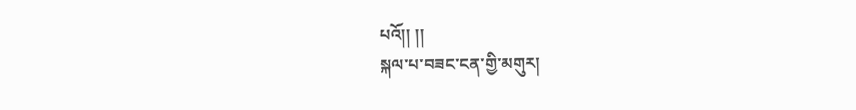པའོ།། །།
སྐལ་པ་བཟང་ངན་གྱི་མགུར།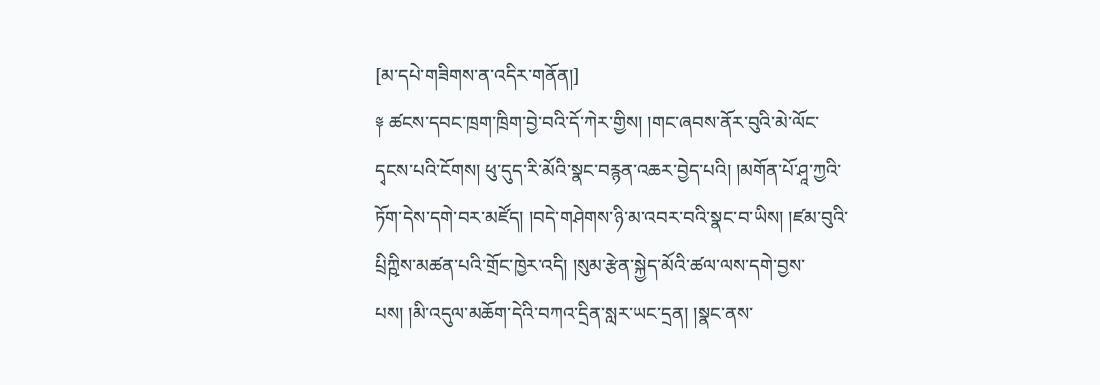[མ་དཔེ་གཟིགས་ན་འདིར་གནོན།]
༈ ཚངས་དབང་ཁྲག་ཁྲིག་བྱེ་བའི་དོ་ཀེར་གྱིས། །གང་ཞབས་ནོར་བུའི་མེ་ལོང་དྭངས་པའི་ངོགས། ཕུ་དུད་རི་མོའི་སྣང་བརྙན་འཆར་བྱེད་པའི། །མགོན་པོ་ཤཱ་ཀྱའི་ཏོག་དེས་དགེ་བར་མཛོད། །བདེ་གཤེགས་ཉི་མ་འབར་བའི་སྣང་བ་ཡིས། །ཛམ་བུའི་པྲིཀྵིས་མཚན་པའི་གྲོང་ཁྱེར་འདི། །སུམ་རྩེན་སྐྱེད་མོའི་ཚལ་ལས་དགེ་བྱས་པས། །མི་འདུལ་མཆོག་དེའི་བཀའ་དྲིན་སླར་ཡང་དྲན། །སྣང་ནས་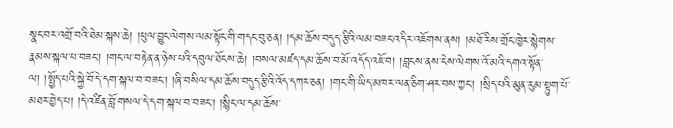སྣང་བར་འགྲོ་བའི་ཐེམ་སྐས་ཆེ། །ཕུལ་བྱུང་ལེགས་ལམ་སྟོང་གི་གདང་བུ་ཅན། །དམ་ཆོས་བདུད་རྩིའི་ལམ་བཟང་འདིར་འཇོགས་ནས། །མཐོ་རིས་གྲོང་ཁྱེར་སྙེགས་རྣམས་སྐལ་པ་བཟང་། །གང་ལ་བརྟེན་ན་ཉེས་པའི་དབུལ་ཐོངས་ཆེ། །བསལ་མཛད་དམ་ཆོས་བ་མོ་འདོད་འཇོ་བ། །བླངས་ནས་ངེས་ལེགས་འོ་མའི་དགའ་སྟོན་ལ། །སྤྱོད་པའི་སྐྱེ་བོ་དེ་དག་སྐལ་བ་བཟང་། །ཞི་བསིལ་དམ་ཆོས་བདུད་རྩིའི་འོད་དཀར་ཅན། །གང་གི་ཡིད་མཁར་ལན་ཅིག་ཤར་བས་ཀྱང་། །སྲིད་པའི་མུན་རུམ་སྟུག་པོ་མཐར་བྱེད་པ། །དེ་འཛིན་བློ་གསལ་དེ་དག་སྐལ་བ་བཟང་། །སྙིང་ལ་དམ་ཆོས་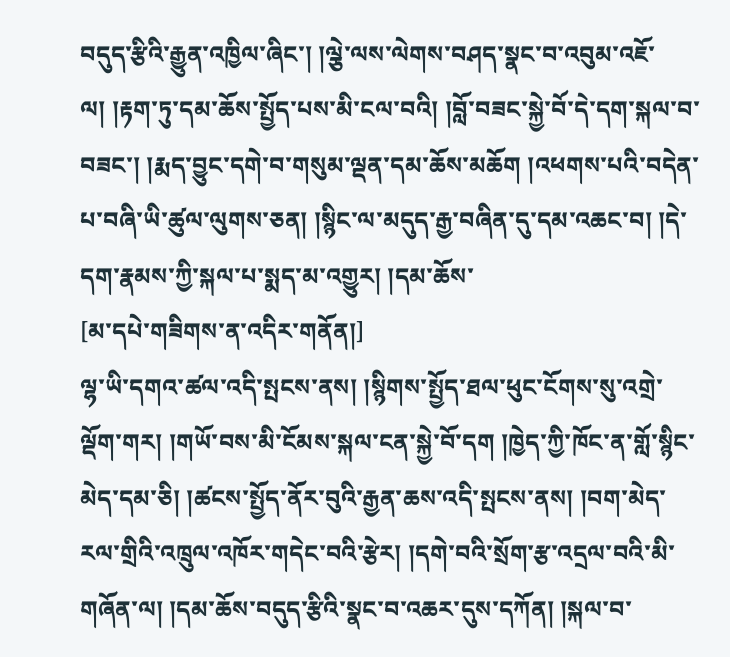བདུད་རྩིའི་རྒྱུན་འཁྱིལ་ཞིང་། །ལྕེ་ལས་ལེགས་བཤད་སྣང་བ་འབུམ་འཇོ་ལ། །རྟག་ཏུ་དམ་ཆོས་སྤྱོད་པས་མི་ངལ་བའི། །བློ་བཟང་སྐྱེ་བོ་དེ་དག་སྐལ་བ་བཟང་། །རྨད་བྱུང་དགེ་བ་གསུམ་ལྡན་དམ་ཆོས་མཆོག །འཕགས་པའི་བདེན་པ་བཞི་ཡི་ཚུལ་ལུགས་ཅན། །སྙིང་ལ་མདུད་རྒྱ་བཞིན་དུ་དམ་འཆང་བ། །དེ་དག་རྣམས་ཀྱི་སྐལ་པ་སྨད་མ་འགྱུར། །དམ་ཆོས་
[མ་དཔེ་གཟིགས་ན་འདིར་གནོན།]
ལྷ་ཡི་དགའ་ཚལ་འདི་སྤངས་ནས། །སྙིགས་སྤྱོད་ཐལ་ཕུང་ངོགས་སུ་འགྲེ་ལྡོག་གར། །གཡོ་བས་མི་ངོམས་སྐལ་ངན་སྐྱེ་བོ་དག །ཁྱེད་ཀྱི་ཁོང་ན་གློ་སྙིང་མེད་དམ་ཅི། །ཚངས་སྤྱོད་ནོར་བུའི་རྒྱན་ཆས་འདི་སྤངས་ནས། །བག་མེད་རལ་གྲིའི་འཁྲུལ་འཁོར་གདེང་བའི་རྩེར། །དགེ་བའི་སྲོག་རྩ་འདྲལ་བའི་མི་གཞོན་ལ། །དམ་ཆོས་བདུད་རྩིའི་སྣང་བ་འཆར་དུས་དཀོན། །སྐལ་བ་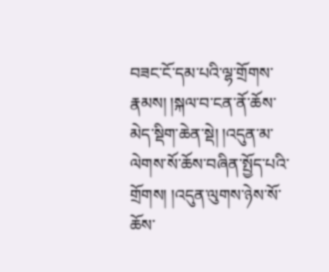བཟང་ངོ་དམ་པའི་ལྷ་གྲོགས་རྣམས། །སྐལ་བ་ངན་ནོ་ཆོས་མེད་སྡིག་ཆེན་སྡེ། །འདུན་མ་ལེགས་སོ་ཆོས་བཞིན་སྤྱོད་པའི་གྲོགས། །འདུན་ལུགས་ཉེས་སོ་ཆོས་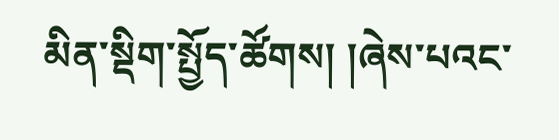མིན་སྡིག་སྤྱོད་ཚོགས། །ཞེས་པའང་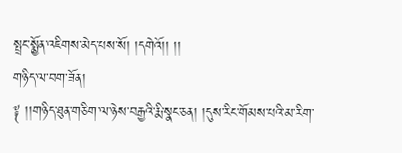སྤྲང་སྨྱོན་འཇིགས་མེད་པས་སོ། །དགེའོ།། །།
གཉིད་ལ་བག་ཟོན།
༈ །།གཉིད་ཐུན་གཅིག་ལ་ཉེས་བརྒྱའི་རྨི་སྣང་ཅན། །དུས་རིང་གོམས་པའི་མ་རིག་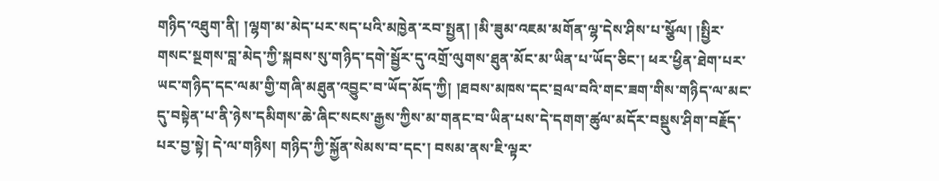གཉིད་འཐུག་ནི། །ལྷག་མ་མེད་པར་སད་པའི་མཁྱེན་རབ་སྤྱན། །མི་ཟུམ་འཇམ་མགོན་ལྷ་དེས་ཤིས་པ་སྩོལ། །སྤྱིར་གསང་སྔགས་བླ་མེད་ཀྱི་སྐབས་སུ་གཉིད་དགེ་སྦྱོར་དུ་འགྲོ་ལུགས་ཐུན་མོང་མ་ཡིན་པ་ཡོད་ཅིང་། ཕར་ཕྱིན་ཐེག་པར་ཡང་གཉིད་དང་ལམ་གྱི་གཞི་མཐུན་འབྱུང་བ་ཡོད་མོད་ཀྱི། །ཐབས་མཁས་དང་བྲལ་བའི་གང་ཟག་གིས་གཉིད་ལ་མང་དུ་བསྟེན་པ་ནི་ཉེས་དམིགས་ཆེ་ཞིང་སངས་རྒྱས་ཀྱིས་མ་གནང་བ་ཡིན་པས་དེ་དགག་ཚུལ་མདོར་བསྡུས་ཤིག་བརྗོད་པར་བྱ་སྟེ། དེ་ལ་གཉིས། གཉིད་ཀྱི་སྐྱོན་སེམས་བ་དང་། བསམ་ནས་ཇི་ལྟར་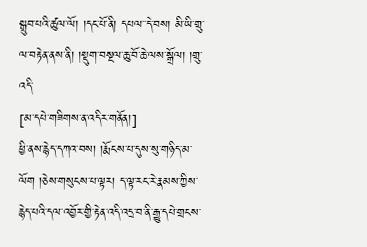སྒྲུབ་པའི་ཚུལ་ལོ། །དང་པོ་ནི། དཔལ་་དེ་བས། མི་ཡི་གྲུ་ལ་བརྟེན་ནས་ནི། །སྡུག་བསྔལ་ཆུ་བོ་ཆེ་ལས་སྒྲོལ། །གྲུ་འདི་
[མ་དཔེ་གཟིགས་ན་འདིར་གནོན།]
ཕྱི་ནས་རྙེད་དཀའ་བས། །རྨོངས་པ་དུས་སུ་གཉིད་མ་ལོག །ཅེས་གསུངས་པ་ལྟར། ད་ལྟ་རང་རེ་རྣམས་ཀྱིས་རྙེད་པའི་དལ་འབྱོར་གྱི་རྟེན་འདི་འདྲ་བ་ནི་རྒྱུ་དཔེ་གྲངས་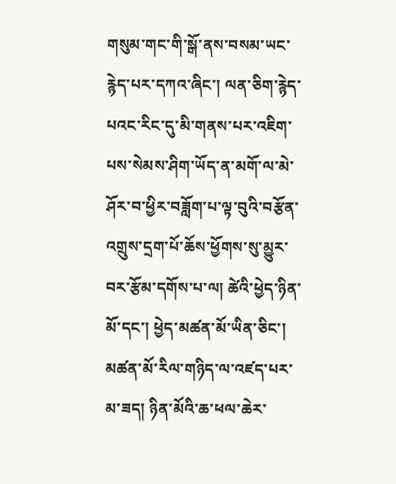གསུམ་གང་གི་སྒོ་ནས་བསམ་ཡང་རྙེད་པར་དཀའ་ཞིང་། ལན་ཅིག་རྙེད་པའང་རིང་དུ་མི་གནས་པར་འཇིག་པས་སེམས་ཤིག་ཡོད་ན་མགོ་ལ་མེ་ཤོར་བ་ཕྱིར་བཟློག་པ་ལྟ་བུའི་བརྩོན་འགྲུས་དྲག་པོ་ཆོས་ཕྱོགས་སུ་མྱུར་བར་རྩོམ་དགོས་པ་ལ། ཚེའི་ཕྱེད་ཉིན་མོ་དང་། ཕྱེད་མཚན་མོ་ཡིན་ཅིང་། མཚན་མོ་རིལ་གཉིད་ལ་འཛད་པར་མ་ཟད། ཉིན་མོའི་ཆ་ཕལ་ཆེར་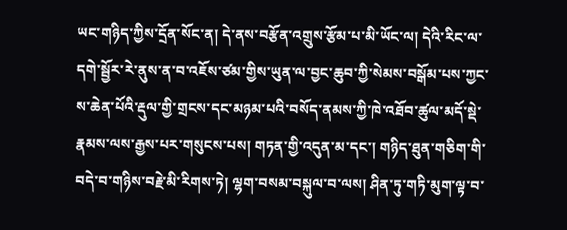ཡང་གཉིད་ཀྱིས་དྲོན་སོང་ན། དེ་ནས་བརྩོན་འགྲུས་རྩོམ་པ་མི་ཡོང་ལ། དེའི་རིང་ལ་དགེ་སྦྱོར་རེ་ནུས་ན་བ་འཇོས་ཙམ་གྱིས་ཡུན་ལ་བྱང་ཆུབ་ཀྱི་སེམས་བསྒོམ་པས་ཀྱང་ས་ཆེན་པོའི་རྡུལ་གྱི་གྲངས་དང་མཉམ་པའི་བསོད་ནམས་ཀྱི་ཁེ་འཐོབ་ཚུལ་མདོ་སྡེ་རྣམས་ལས་རྒྱས་པར་གསུངས་པས། གཏན་གྱི་འདུན་མ་དང་། གཉིད་ཐུན་གཅིག་གི་བདེ་བ་གཉིས་བརྗེ་མི་རིགས་ཏེ། ལྷག་བསམ་བསྐུལ་བ་ལས། ཤིན་ཏུ་གཏི་མུག་ལྟ་བ་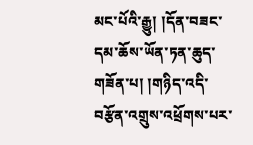མང་པོའི་རྒྱུ། །དོན་བཟང་དམ་ཆོས་ཡོན་ཏན་ཆུད་གཟོན་པ། །གཉིད་འདི་བརྩོན་འགྲུས་འཕྲོགས་པར་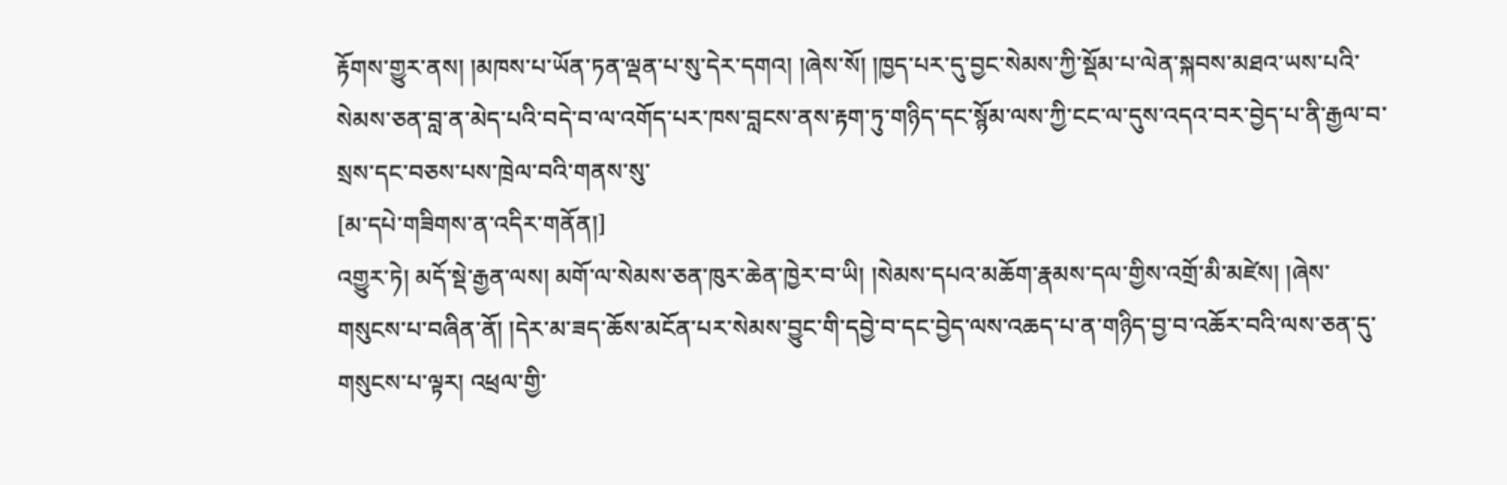རྟོགས་གྱུར་ནས། །མཁས་པ་ཡོན་ཏན་ལྡན་པ་སུ་དེར་དགའ། །ཞེས་སོ། །ཁྱད་པར་དུ་བྱང་སེམས་ཀྱི་སྡོམ་པ་ལེན་སྐབས་མཐའ་ཡས་པའི་སེམས་ཅན་བླ་ན་མེད་པའི་བདེ་བ་ལ་འགོད་པར་ཁས་བླངས་ནས་རྟག་ཏུ་གཉིད་དང་སྙོམ་ལས་ཀྱི་ངང་ལ་དུས་འདའ་བར་བྱེད་པ་ནི་རྒྱལ་བ་སྲས་དང་བཅས་པས་ཁྲེལ་བའི་གནས་སུ་
[མ་དཔེ་གཟིགས་ན་འདིར་གནོན།]
འགྱུར་ཏེ། མདོ་སྡེ་རྒྱན་ལས། མགོ་ལ་སེམས་ཅན་ཁུར་ཆེན་ཁྱེར་བ་ཡི། །སེམས་དཔའ་མཆོག་རྣམས་དལ་གྱིས་འགྲོ་མི་མཛེས། །ཞེས་གསུངས་པ་བཞིན་ནོ། །དེར་མ་ཟད་ཆོས་མངོན་པར་སེམས་བྱུང་གི་དབྱེ་བ་དང་བྱེད་ལས་འཆད་པ་ན་གཉིད་བྱ་བ་འཆོར་བའི་ལས་ཅན་དུ་གསུངས་པ་ལྟར། འཕྲལ་གྱི་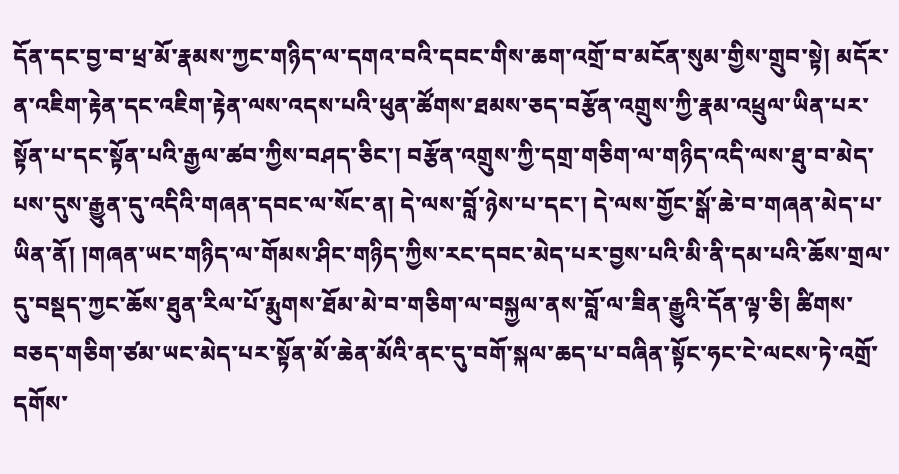དོན་དང་བྱ་བ་ཕྲ་མོ་རྣམས་ཀྱང་གཉིད་ལ་དགའ་བའི་དབང་གིས་ཆག་འགྲོ་བ་མངོན་སུམ་གྱིས་གྲུབ་སྟེ། མདོར་ན་འཇིག་རྟེན་དང་འཇིག་རྟེན་ལས་འདས་པའི་ཕུན་ཚོགས་ཐམས་ཅད་བརྩོན་འགྲུས་ཀྱི་རྣམ་འཕྲུལ་ཡིན་པར་སྟོན་པ་དང་སྟོན་པའི་རྒྱལ་ཚབ་ཀྱིས་བཤད་ཅིང་། བརྩོན་འགྲུས་ཀྱི་དགྲ་གཅིག་ལ་གཉིད་འདི་ལས་ཐུ་བ་མེད་པས་དུས་རྒྱུན་དུ་འདིའི་གཞན་དབང་ལ་སོང་ན། དེ་ལས་བློ་ཉེས་པ་དང་། དེ་ལས་གྱོང་སྒོ་ཆེ་བ་གཞན་མེད་པ་ཡིན་ནོ། །གཞན་ཡང་གཉིད་ལ་གོམས་ཤིང་གཉིད་ཀྱིས་རང་དབང་མེད་པར་བྱས་པའི་མི་ནི་དམ་པའི་ཆོས་གྲལ་དུ་བསྡད་ཀྱང་ཆོས་ཐུན་རིལ་པོ་རྨུགས་ཐོམ་མེ་བ་གཅིག་ལ་བསྐྱལ་ནས་བློ་ལ་ཟིན་རྒྱུའི་དོན་ལྟ་ཅི། ཚིགས་བཅད་གཅིག་ཙམ་ཡང་མེད་པར་སྟོན་མོ་ཆེན་མོའི་ནང་དུ་བགོ་སྐལ་ཆད་པ་བཞིན་སྟོང་ཧང་ངེ་ལངས་ཏེ་འགྲོ་དགོས་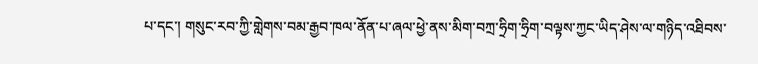པ་དང་། གསུང་རབ་ཀྱི་གླེགས་བམ་རྒྱབ་ཁལ་ནོན་པ་ཞལ་ཕྱེ་ནས་མིག་བཀྲ་ཧྲིག་ཧྲིག་བལྟས་ཀྱང་ཡིད་ཤེས་ལ་གཉིད་འཐིབས་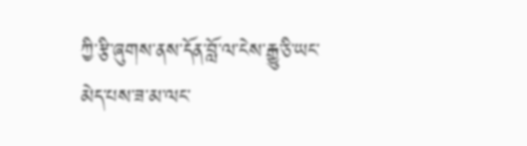ཀྱི་རྩི་ཞུགས་ནས་དོན་བློ་ལ་ངེས་རྒྱུ་ཅི་ཡང་མེད་པས་ཟ་མ་ལང་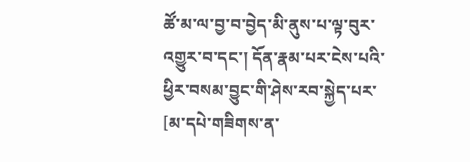ཚོ་མ་ལ་བྱ་བ་བྱེད་མི་ནུས་པ་ལྟ་བུར་འགྱུར་བ་དང་། དོན་རྣམ་པར་ངེས་པའི་ཕྱིར་བསམ་བྱུང་གི་ཤེས་རབ་སྐྱེད་པར་
[མ་དཔེ་གཟིགས་ན་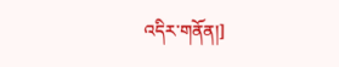འདིར་གནོན།]